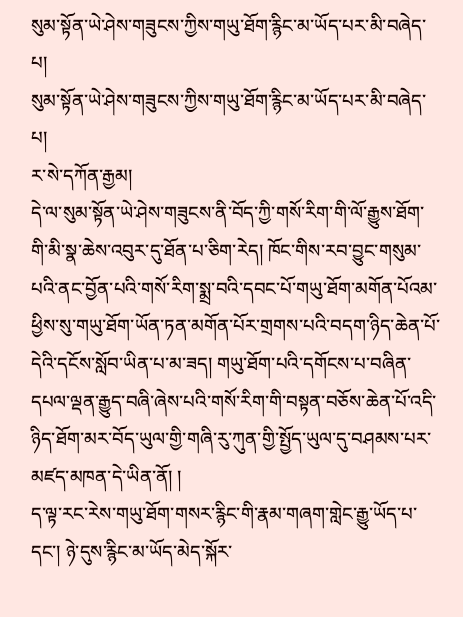སུམ་སྟོན་ཡེ་ཤེས་གཟུངས་ཀྱིས་གཡུ་ཐོག་རྙིང་མ་ཡོད་པར་མི་བཞེད་པ།
སུམ་སྟོན་ཡེ་ཤེས་གཟུངས་ཀྱིས་གཡུ་ཐོག་རྙིང་མ་ཡོད་པར་མི་བཞེད་པ།
ར་སེ་དཀོན་རྒྱམ།
དེ་ལ་སུམ་སྟོན་ཡེ་ཤེས་གཟུངས་ནི་བོད་ཀྱི་གསོ་རིག་གི་ལོ་རྒྱུས་ཐོག་གི་མི་སྣ་ཆེས་འབུར་དུ་ཐོན་པ་ཅིག་རེད། ཁོང་གིས་རབ་བྱུང་གསུམ་པའི་ནང་བྱོན་པའི་གསོ་རིག་སྨྲ་བའི་དབང་པོ་གཡུ་ཐོག་མགོན་པོའམ་ཕྱིས་སུ་གཡུ་ཐོག་ཡོན་ཏན་མགོན་པོར་གྲགས་པའི་བདག་ཉིད་ཆེན་པོ་དེའི་དངོས་སློབ་ཡིན་པ་མ་ཟད། གཡུ་ཐོག་པའི་དགོངས་པ་བཞིན་དཔལ་ལྡན་རྒྱུད་བཞི་ཞེས་པའི་གསོ་རིག་གི་བསྟན་བཅོས་ཆེན་པོ་འདི་ཉིད་ཐོག་མར་བོད་ཡུལ་གྱི་གཞི་རུ་ཀུན་གྱི་སྤྱོད་ཡུལ་དུ་བཤམས་པར་མཛད་མཁན་དེ་ཡིན་ནོ། །
ད་ལྟ་རང་རེས་གཡུ་ཐོག་གསར་རྙིང་གི་རྣམ་གཞག་གླེང་རྒྱུ་ཡོད་པ་དང་། ཉེ་དུས་རྙིང་མ་ཡོད་མེད་སྐོར་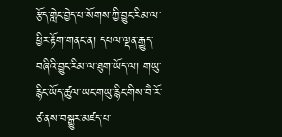རྩོད་གླེང་བྱེད་པ་སོགས་ཀྱི་བྱུང་རིམ་ལ་ཕྱིར་རྟོག་གནང་ན། དཔལ་ལྡན་རྒྱུད་བཞིའི་བྱུང་རིམ་ལ་ཐུག་ཡོད་ལ། གཡུ་རྙིང་ཡོད་ཚུལ་ཡང་གཡུ་རྙིང་གིས་བཻ་རོ་ཙ་ནས་བསྒྱུར་མཛད་པ་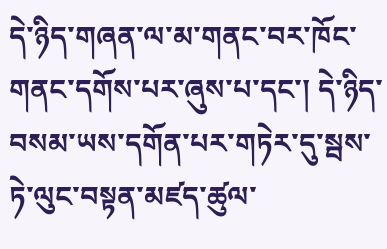དེ་ཉིད་གཞན་ལ་མ་གནང་བར་ཁོང་གནང་དགོས་པར་ཞུས་པ་དང་། དེ་ཉིད་བསམ་ཡས་དགོན་པར་གཏེར་དུ་སྦས་ཏེ་ལུང་བསྟན་མཛད་ཚུལ་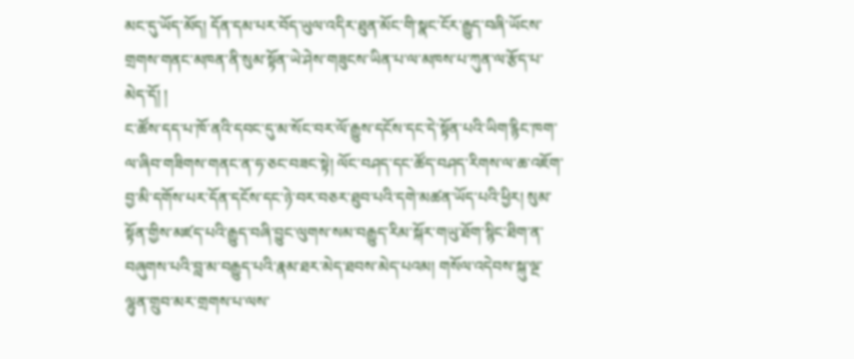མང་དུ་ཡོད་མོད། དོན་དམ་པར་བོད་ཡུལ་འདིར་ཐུན་མོང་གི་སྣང་ངོར་རྒྱུད་བཞི་ཡོངས་གྲགས་གནང་མཁན་ནི་སུམ་སྟོན་ཡེ་ཤེས་གཟུངས་ཡིན་པ་ལ་མཁས་པ་ཀུན་ལ་རྩོད་པ་མེད་དོ། །
ང་ཚོས་དད་པ་ཁོ་ནའི་དབང་དུ་མ་སོང་བར་ལོ་རྒྱུས་དངོས་དང་དེ་སྟོན་པའི་ཡིག་རྙིང་ཁག་ལ་ཞིབ་གཟིགས་གནང་ན་ཧ་ཅང་བཟང་སྟེ། ལོང་བཤད་དང་ཚོད་བཤད་རིགས་ལ་ཆ་འཇོག་བྱ་མི་དགོས་པར་དོན་དངོས་དང་ཉེ་བར་བཅར་ཐུབ་པའི་དགེ་མཚན་ཡོད་པའི་ཕྱིར། སུམ་སྟོན་གྱིས་མཛད་པའི་རྒྱུད་བཞི་བྱུང་ལུགས་སམ་བརྒྱུད་རིམ་སྐོར་གཡུ་ཐོག་སྙིང་ཐིག་ན་བཞུགས་པའི་བླ་མ་བརྒྱུད་པའི་རྣམ་ཐར་མེད་ཐབས་མེད་པའམ། གསོལ་འདེབས་སྐུ་ལྔ་ལྷུན་གྲུབ་མར་གྲགས་པ་ལས་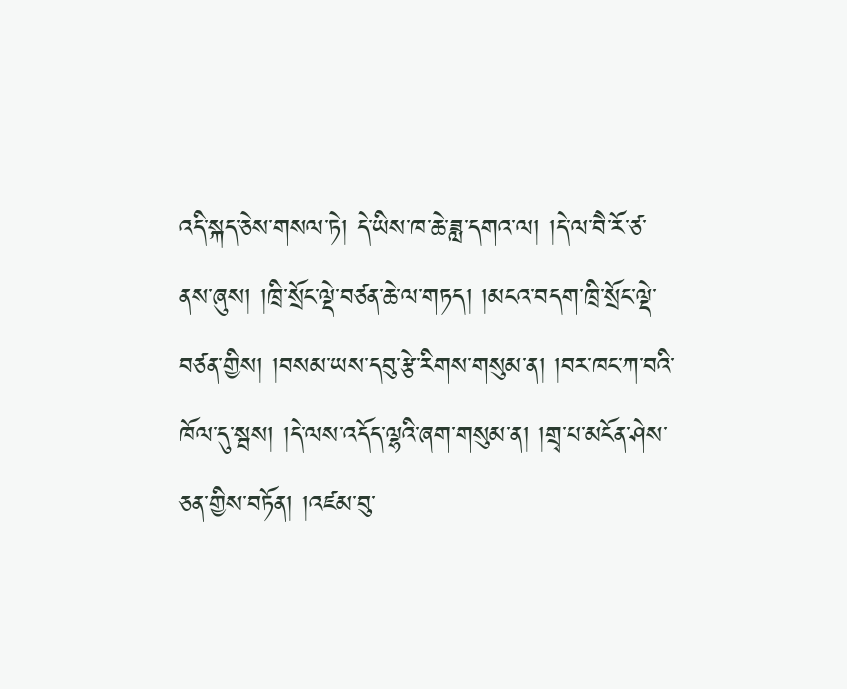འདི་སྐད་ཅེས་གསལ་ཏེ། དེ་ཡིས་ཁ་ཆེ་ཟླ་དགའ་ལ། །དེ་ལ་བཻ་རོ་ཙ་ནས་ཞུས། །ཁྲི་སྲོང་ལྡེ་བཙན་ཆེ་ལ་གཏད། །མངའ་བདག་ཁྲི་སྲོང་ལྡེ་བཙན་གྱིས། །བསམ་ཡས་དབུ་རྩེ་རིགས་གསུམ་ན། །བར་ཁང་ཀ་བའི་ཁོལ་དུ་སྦས། །དེ་ལས་འདོད་ལྷའི་ཞག་གསུམ་ན། །གྲྭ་པ་མངོན་ཤེས་ཅན་གྱིས་བཏོན། །འཛམ་བུ་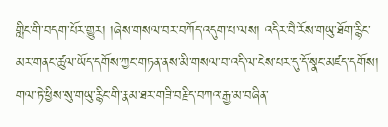གླིང་གི་བདག་པོར་གྱུར། །ཞེས་གསལ་བར་བཀོད་འདུག་པ་ལས། འདིར་བཻ་རོས་གཡུ་ཐོག་རྙིང་མར་གནང་ཚུལ་ཡོད་དགོས་ཀྱང་གཏན་ནས་མི་གསལ་བ་འདི་ལ་ངེས་པར་དུ་དོ་སྣང་མཛད་དགོས།
གལ་ཏེ་ཕྱིས་སུ་གཡུ་རྙིང་གི་རྣམ་ཐར་གཟི་བརྗིད་བཀའ་རྒྱ་མ་བཞིན་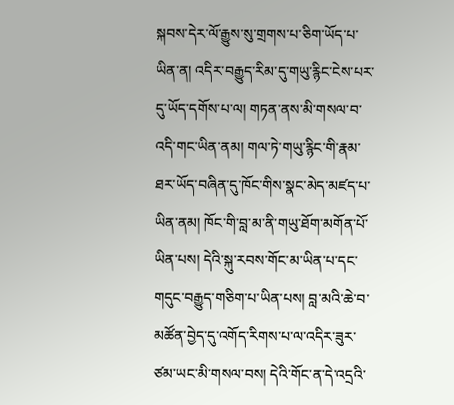སྐབས་དེར་ལོ་རྒྱུས་སུ་གྲགས་པ་ཅིག་ཡོད་པ་ཡིན་ན། འདིར་བརྒྱུད་རིམ་དུ་གཡུ་རྙིང་ངེས་པར་དུ་ཡོད་དགོས་པ་ལ། གཏན་ནས་མི་གསལ་བ་འདི་གང་ཡིན་ནམ། གལ་ཏེ་གཡུ་རྙིང་གི་རྣམ་ཐར་ཡོད་བཞིན་དུ་ཁོང་གིས་སྣང་མེད་མཛད་པ་ཡིན་ནམ། ཁོང་གི་བླ་མ་ནི་གཡུ་ཐོག་མགོན་པོ་ཡིན་པས། དེའི་སྐུ་རབས་གོང་མ་ཡིན་པ་དང་གདུང་བརྒྱུད་གཅིག་པ་ཡིན་པས། བླ་མའི་ཆེ་བ་མཚོན་བྱེད་དུ་འགོད་རིགས་པ་ལ་འདིར་ཟུར་ཙམ་ཡང་མི་གསལ་བས། དེའི་གོང་ན་དེ་འདྲའི་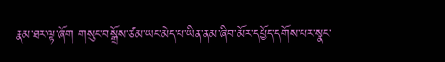རྣམ་ཐར་ལྟ་ཞོག གསུང་བསྒྲོས་ཙམ་ཡང་མེད་པ་ཡིན་ནམ་ཞིབ་མོར་དཔྱོད་དགོས་པར་སྣང་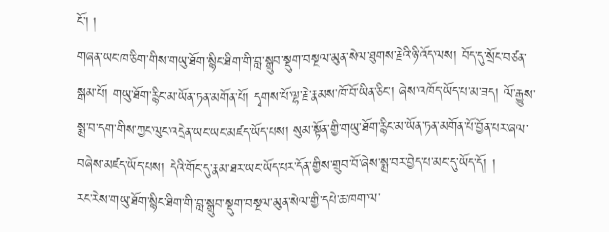ངོ་། །
གཞན་ཡང་ཁ་ཅིག་གིས་གཡུ་ཐོག་སྙིང་ཐིག་གི་བླ་སྒྲུབ་སྡུག་བསྔལ་མུན་སེལ་ཐུགས་རྗེའི་ཉི་འོད་ལས། བོད་དུ་སྲོང་བཙན་སྒམ་པོ། གཡུ་ཐོག་རྙིང་མ་ཡོན་ཏན་མགོན་པོ། དྭགས་པོ་ལྷ་རྗེ་རྣམས་ཁོ་བོ་ཡིན་ཅིང་། ཞེས་འཁོད་ཡོད་པ་མ་ཟད། ལོ་རྒྱུས་སྨྲ་བ་དག་གིས་ཀྱང་ལུང་འདྲེན་ཡང་ཡང་མཛད་ཡོད་པས། སུམ་སྟོན་གྱི་གཡུ་ཐོག་རྙིང་མ་ཡོན་ཏན་མགོན་པོ་བྱོན་པར་ཞལ་བཞེས་མཛད་ཡོད་པས། དེའི་གོང་དུ་རྣམ་ཐར་ཡང་ཡོད་པར་དོན་གྱིས་གྲུབ་བོ་ཞེས་སྨྲ་བར་བྱེད་པ་མང་དུ་ཡོད་དོ། །
རང་རེས་གཡུ་ཐོག་སྙིང་ཐིག་གི་བླ་སྒྲུབ་སྡུག་བསྔལ་མུན་སེལ་གྱི་དཔེ་ཆ་ཁག་ལ་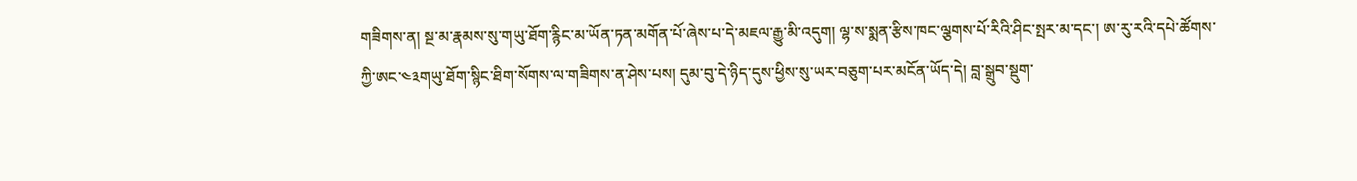གཟིགས་ན། སྔ་མ་རྣམས་སུ་གཡུ་ཐོག་རྙིང་མ་ཡོན་ཏན་མགོན་པོ་ཞེས་པ་དེ་མཇལ་རྒྱུ་མི་འདུག། ལྷ་ས་སྨན་རྩིས་ཁང་ལྕགས་པོ་རིའི་ཤིང་སྤར་མ་དང་། ཨ་རུ་རའི་དཔེ་ཚོགས་ཀྱི་ཨང་༤༣གཡུ་ཐོག་སྙིང་ཐིག་སོགས་ལ་གཟིགས་ན་ཤེས་པས། དུམ་བུ་དེ་ཉིད་དུས་ཕྱིས་སུ་ཡར་བཅུག་པར་མངོན་ཡོད་དེ། བླ་སྒྲུབ་སྡུག་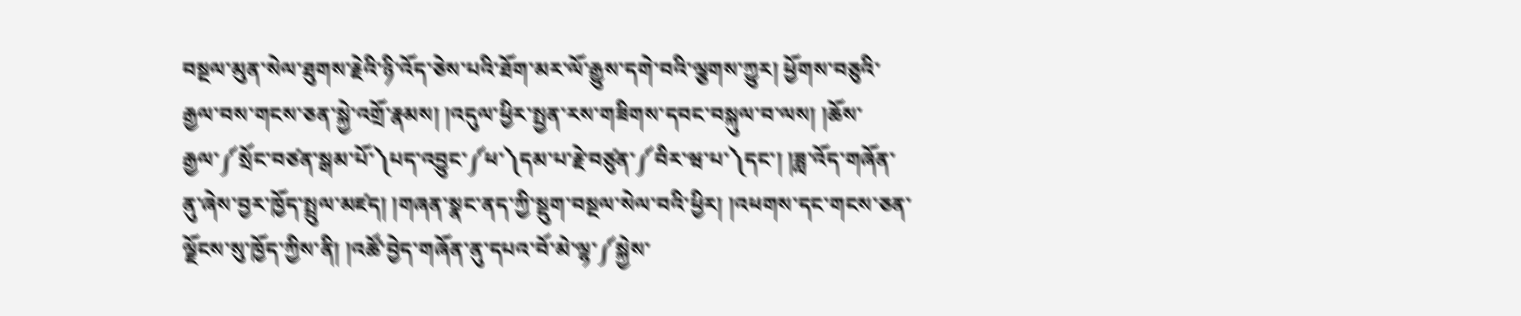བསྔལ་མུན་སེལ་ཐུགས་རྗེའི་ཉི་འོད་ཅེས་པའི་ཐོག་མར་ལོ་རྒྱུས་དགེ་བའི་ལྕགས་ཀྱུར། ཕྱོགས་བཅུའི་རྒྱལ་བས་གངས་ཅན་སྐྱེ་འགྲོ་རྣམས། །འདུལ་ཕྱིར་སྤྱན་རས་གཟིགས་དབང་བསྐུལ་བ་ལས། །ཆོས་རྒྱལ་༼སྲོང་བཙན་སྒམ་པོ་༽པད་འབྱུང་༼ཕ་༽དམ་པ་རྗེ་བཙུན་༼བིར་ཝ་པ་༽དང་། །ཟླ་འོད་གཞོན་ནུ་ཞེས་བྱར་ཁྱོད་སྤྲུལ་མཛད། །གཞན་སྣང་ནད་ཀྱི་སྡུག་བསྔལ་སེལ་བའི་ཕྱིར། །འཕགས་དང་གངས་ཅན་ལྗོངས་སུ་ཁྱོད་ཀྱིས་ནི། །འཚོ་བྱེད་གཞོན་ནུ་དཔའ་བོ་མེ་ལྷ་༼སྐྱེས་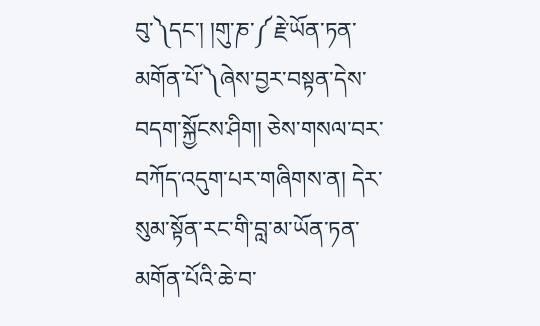བུ་༽དང་། །གུ་ཎ་༼རྗེ་ཡོན་ཏན་མགོན་པོ་༽ཞེས་བྱར་བསྟན་དེས་བདག་སྐྱོངས་ཤིག། ཅེས་གསལ་བར་བཀོད་འདུག་པར་གཞིགས་ན། དེར་སུམ་སྟོན་རང་གི་བླ་མ་ཡོན་ཏན་མགོན་པོའི་ཆེ་བ་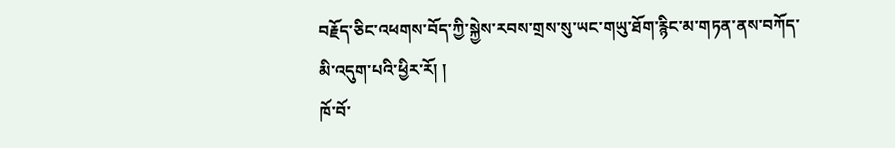བརྗོད་ཅིང་འཕགས་བོད་ཀྱི་སྐྱེས་རབས་གྲས་སུ་ཡང་གཡུ་ཐོག་རྙིང་མ་གཏན་ནས་བཀོད་མི་འདུག་པའི་ཕྱིར་རོ། །
ཁོ་བོ་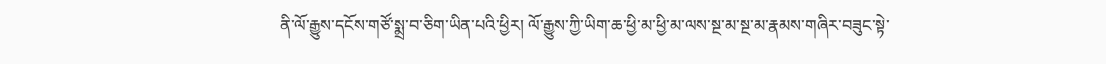ནི་ལོ་རྒྱུས་དངོས་གཙོ་སྨྲ་བ་ཅིག་ཡིན་པའི་ཕྱིར། ལོ་རྒྱུས་ཀྱི་ཡིག་ཆ་ཕྱི་མ་ཕྱི་མ་ལས་སྔ་མ་སྔ་མ་རྣམས་གཞིར་བཟུང་སྟེ་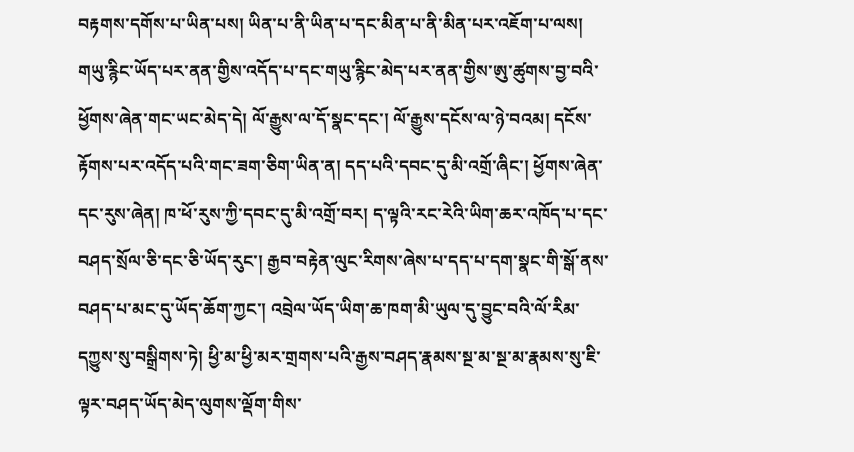བརྟགས་དགོས་པ་ཡིན་པས། ཡིན་པ་ནི་ཡིན་པ་དང་མིན་པ་ནི་མིན་པར་འཇོག་པ་ལས། གཡུ་རྙིང་ཡོད་པར་ནན་གྱིས་འདོད་པ་དང་གཡུ་རྙིང་མེད་པར་ནན་གྱིས་ཨུ་ཚུགས་བྱ་བའི་ཕྱོགས་ཞེན་གང་ཡང་མེད་དེ། ལོ་རྒྱུས་ལ་དོ་སྣང་དང་། ལོ་རྒྱུས་དངོས་ལ་ཉེ་བའམ། དངོས་རྟོགས་པར་འདོད་པའི་གང་ཟག་ཅིག་ཡིན་ན། དད་པའི་དབང་དུ་མི་འགྲོ་ཞིང་། ཕྱོགས་ཞེན་དང་རུས་ཞེན། ཁ་ཕོ་རུས་ཀྱི་དབང་དུ་མི་འགྲོ་བར། ད་ལྟའི་རང་རེའི་ཡིག་ཆར་འཁོད་པ་དང་བཤད་སྲོལ་ཅི་དང་ཅི་ཡོད་རུང་། རྒྱབ་བརྟེན་ལུང་རིགས་ཞེས་པ་དད་པ་དག་སྣང་གི་སྒོ་ནས་བཤད་པ་མང་དུ་ཡོད་ཆོག་ཀྱང་། འབྲེལ་ཡོད་ཡིག་ཆ་ཁག་མི་ཡུལ་དུ་བྱུང་བའི་ལོ་རིམ་དཀྱུས་སུ་བསྒྲིགས་ཏེ། ཕྱི་མ་ཕྱི་མར་གྲགས་པའི་རྒྱས་བཤད་རྣམས་སྔ་མ་སྔ་མ་རྣམས་སུ་ཇི་ལྟར་བཤད་ཡོད་མེད་ལུགས་ལྡོག་གིས་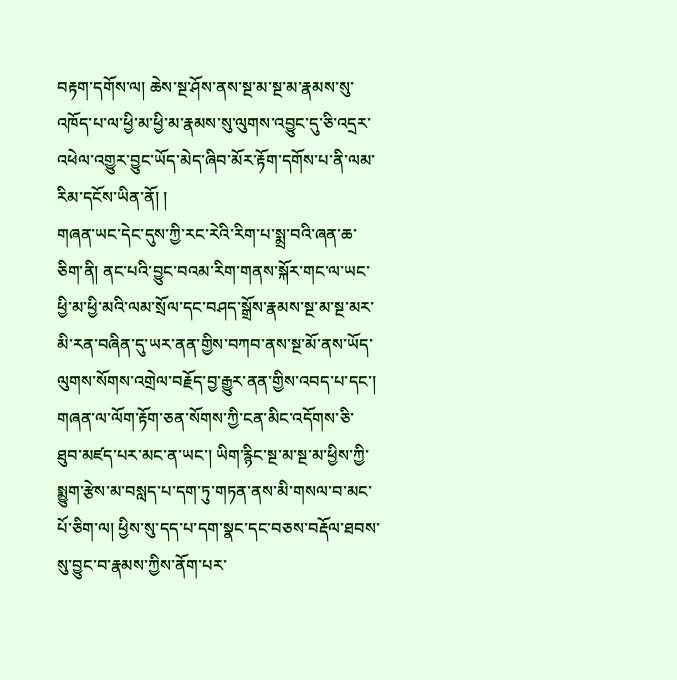བརྟག་དགོས་ལ། ཆེས་སྔ་ཤོས་ནས་སྔ་མ་སྔ་མ་རྣམས་སུ་འཁོད་པ་ལ་ཕྱི་མ་ཕྱི་མ་རྣམས་སུ་ལུགས་འབྱུང་དུ་ཅི་འདྲར་འཕེལ་འགྱུར་བྱུང་ཡོད་མེད་ཞིབ་མོར་རྟོག་དགོས་པ་ནི་ལམ་རིམ་དངོས་ཡིན་ནོ། །
གཞན་ཡང་དེང་དུས་ཀྱི་རང་རེའི་རིག་པ་སྨྲ་བའི་ཞན་ཆ་ཅིག་ནི། ནང་པའི་བྱུང་བའམ་རིག་གནས་སྐོར་གང་ལ་ཡང་ཕྱི་མ་ཕྱི་མའི་ལམ་སྲོལ་དང་བཤད་སྒྲོས་རྣམས་སྔ་མ་སྔ་མར་མི་རན་བཞིན་དུ་ཡར་ནན་གྱིས་བཀབ་ནས་སྔ་མོ་ནས་ཡོད་ལུགས་སོགས་འགྲེལ་བརྗོད་བྱ་རྒྱུར་ནན་གྱིས་འབད་པ་དང་། གཞན་ལ་ལོག་རྟོག་ཅན་སོགས་ཀྱི་ངན་མིང་འདོགས་ཅི་ཐུབ་མཛད་པར་མང་ན་ཡང་། ཡིག་རྙིང་སྔ་མ་སྔ་མ་ཕྱིས་ཀྱི་སྨྱུག་རྩེས་མ་བསླད་པ་དག་ཏུ་གཏན་ནས་མི་གསལ་བ་མང་པོ་ཅིག་ལ། ཕྱིས་སུ་དད་པ་དག་སྣང་དང་བཅས་བརྡོལ་ཐབས་སུ་བྱུང་བ་རྣམས་ཀྱིས་ནོག་པར་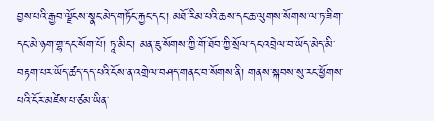བྱས་པའི་རྒྱབ་ལྗོངས་སྣང་མེད་གཏོང་རྐྱང་དང་། མཐོ་རིམ་པའི་ཆས་དང་ཆ་ལུགས་སོགས་ལ་ཏ་ཟིག་དང་མེ་ཉག་གྷ་དང་སོག་པོ། ཏཱ་མིང་། མན་ཇུ་སོགས་ཀྱི་གོ་ཐོབ་ཀྱི་སྲོལ་དང་འབྲེལ་བ་ཡོད་མེད་མི་བརྟག་པར་ཡོད་ཚད་དད་པའི་ངོས་ན་འགྲེལ་བཤད་གནང་བ་སོགས་ནི། གནས་སྐབས་སུ་རང་ཕྱོགས་པའི་ངོར་མཛེས་པ་ཙམ་ཡིན་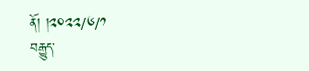ནོ། །༢༠༢༢/༦/༡
བརྒྱུད་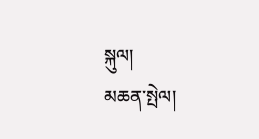སྐུལ།
མཆན་སྤེལ།